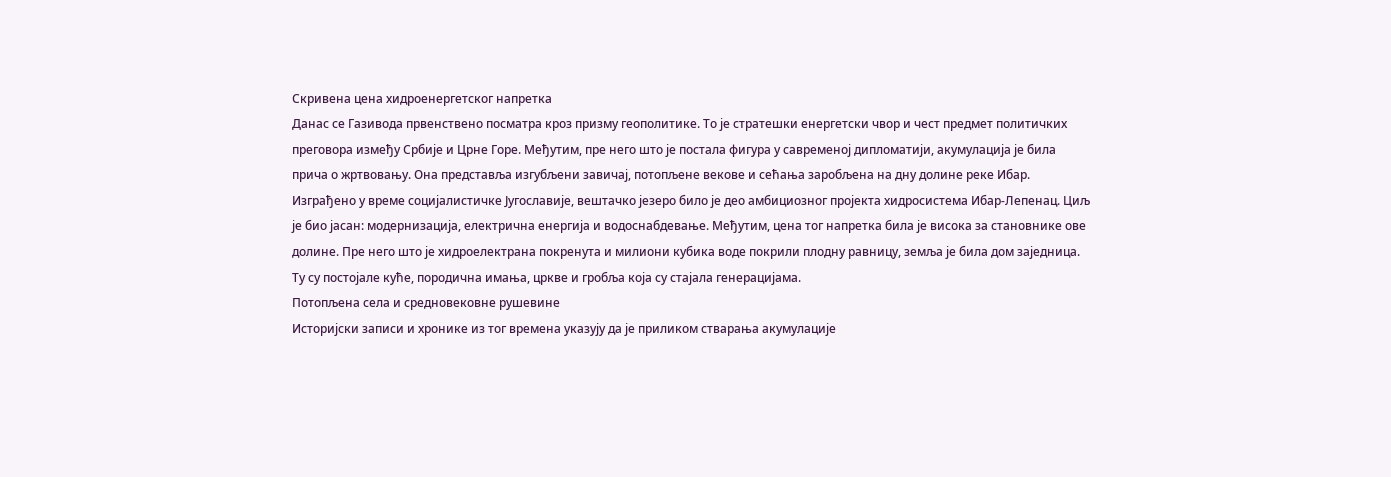Скривена цена хидроенергетског напретка
Данас се Газивода првенствено посматра кроз призму геополитике. То је стратешки енергетски чвор и чест предмет политичких преговора између Србије и Црне Горе. Међутим, пре него што је постала фигура у савременој дипломатији, акумулација је била прича о жртвовању. Она представља изгубљени завичај, потопљене векове и сећања заробљена на дну долине реке Ибар.
Изграђено у време социјалистичке Југославије, вештачко језеро било је део амбициозног пројекта хидросистема Ибар-Лепенац. Циљ је био јасан: модернизација, електрична енергија и водоснабдевање. Међутим, цена тог напретка била је висока за становнике ове долине. Пре него што је хидроелектрана покренута и милиони кубика воде покрили плодну равницу, земља је била дом заједница. Ту су постојале куће, породична имања, цркве и гробља која су стајала генерацијама.
Потопљена села и средновековне рушевине
Историјски записи и хронике из тог времена указују да је приликом стварања акумулације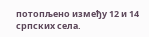потопљено између 12 и 14 српских села.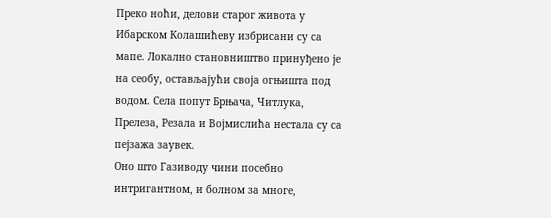Преко ноћи, делови старог живота у Ибарском Колашићеву избрисани су са мапе. Локално становништво принуђено је на сеобу, остављајући своја огњишта под водом. Села попут Брњача, Читлука, Прелеза, Резала и Војмислића нестала су са пејзажа заувек.
Оно што Газиводу чини посебно интригантном, и болном за многе,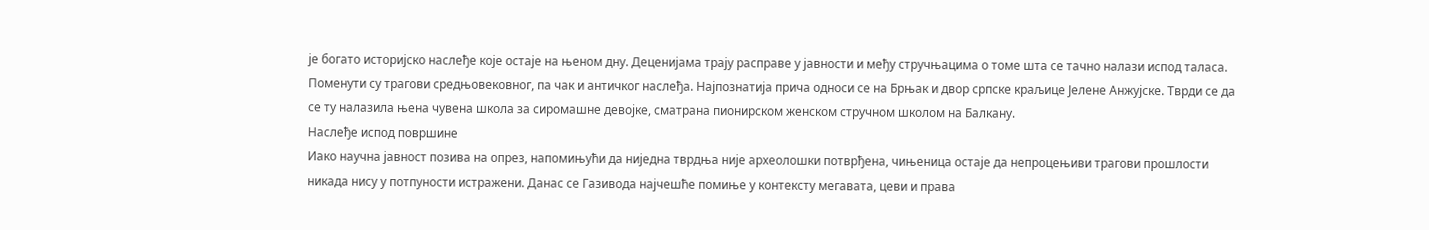је богато историјско наслеђе које остаје на њеном дну. Деценијама трају расправе у јавности и међу стручњацима о томе шта се тачно налази испод таласа. Поменути су трагови средњовековног, па чак и античког наслеђа. Најпознатија прича односи се на Брњак и двор српске краљице Јелене Анжујске. Тврди се да се ту налазила њена чувена школа за сиромашне девојке, сматрана пионирском женском стручном школом на Балкану.
Наслеђе испод површине
Иако научна јавност позива на опрез, напомињући да ниједна тврдња није археолошки потврђена, чињеница остаје да непроцењиви трагови прошлости никада нису у потпуности истражени. Данас се Газивода најчешће помиње у контексту мегавата, цеви и права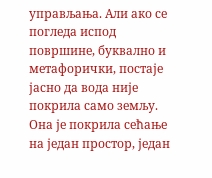управљања. Али ако се погледа испод површине, буквално и метафорички, постаје јасно да вода није покрила само земљу. Она је покрила сећање на један простор, један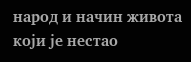народ и начин живота који је нестао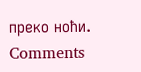преко ноћи.
Comments